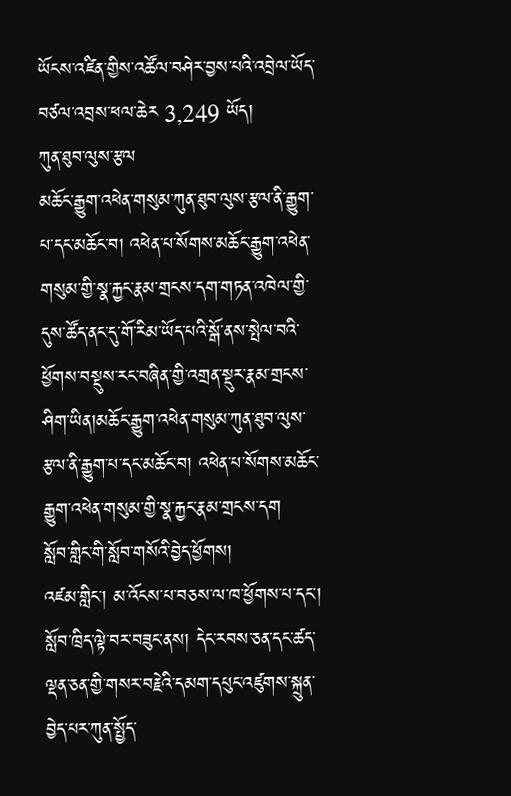ཡོངས་འཛིན་གྱིས་འཚོལ་བཤེར་བྱས་པའི་འབྲེལ་ཡོད་བཙལ་འབྲས་ཕལ་ཆེར 3,249 ཡོད།
ཀུན་ཐུབ་ལུས་རྩལ
མཆོང་རྒྱུག་འཕེན་གསུམ་ཀུན་ཐུབ་ལུས་རྩལ་ནི་རྒྱུག་པ་དང་མཆོང་བ། འཕེན་པ་སོགས་མཆོང་རྒྱུག་འཕེན་གསུམ་གྱི་སྣ་རྐྱང་རྣམ་གྲངས་དག་གཏན་འཁེལ་གྱི་དུས་ཚོད་ནང་དུ་གོ་རིམ་ཡོད་པའི་སྒོ་ནས་སྤེལ་བའི་ཕྱོགས་བསྡུས་རང་བཞིན་གྱི་འགྲན་སྡུར་རྣམ་གྲངས་ཤིག་ཡིན།མཆོང་རྒྱུག་འཕེན་གསུམ་ཀུན་ཐུབ་ལུས་རྩལ་ནི་རྒྱུག་པ་དང་མཆོང་བ། འཕེན་པ་སོགས་མཆོང་རྒྱུག་འཕེན་གསུམ་གྱི་སྣ་རྐྱང་རྣམ་གྲངས་དག
སློབ་གླིང་གི་སློབ་གསོའི་བྱེད་ཕྱོགས།
འཛམ་གླིང་། མ་འོངས་པ་བཅས་ལ་ཁ་ཕྱོགས་པ་དང་། སློབ་ཁྲིད་ལྟེ་བར་བཟུང་ནས། དེང་རབས་ཅན་དང་ཚད་ལྡན་ཅན་གྱི་གསར་བརྗེའི་དམག་དཔུང་འཛུགས་སྐྲུན་བྱེད་པར་ཀུན་སྤྱོད་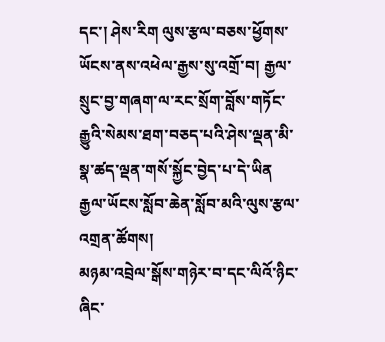དང་། ཤེས་རིག ལུས་རྩལ་བཅས་ཕྱོགས་ཡོངས་ནས་འཕེལ་རྒྱས་སུ་འགྲོ་བ། རྒྱལ་སྲུང་བྱ་གཞག་ལ་རང་སྲོག་བློས་གཏོང་རྒྱུའི་སེམས་ཐག་བཅད་པའི་ཤེས་ལྡན་མི་སྣ་ཚད་ལྡན་གསོ་སྐྱོང་བྱེད་པ་དེ་ཡིན
རྒྱལ་ཡོངས་སློབ་ཆེན་སློབ་མའི་ལུས་རྩལ་འགྲན་ཚོགས།
མཉམ་འབྲེལ་སྒོས་གཉེར་བ་དང་ལིའོ་ཉིང་ཞིང་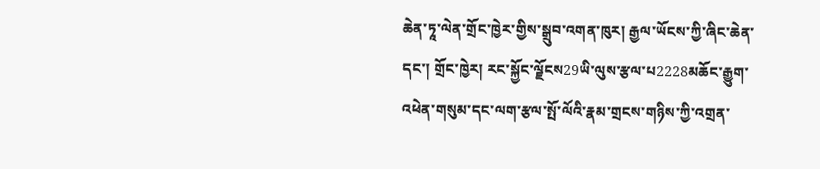ཆེན་ཏཱ་ལེན་གྲོང་ཁྱེར་གྱིས་སྒྲུབ་འགན་ཁུར། རྒྱལ་ཡོངས་ཀྱི་ཞིང་ཆེན་དང་། གྲོང་ཁྱེར། རང་སྐྱོང་ལྗོངས29ཡི་ལུས་རྩལ་པ2228མཆོང་རྒྱུག་འཕེན་གསུམ་དང་ལག་རྩལ་སྤོ་ལོའི་རྣམ་གྲངས་གཉིས་ཀྱི་འགྲན་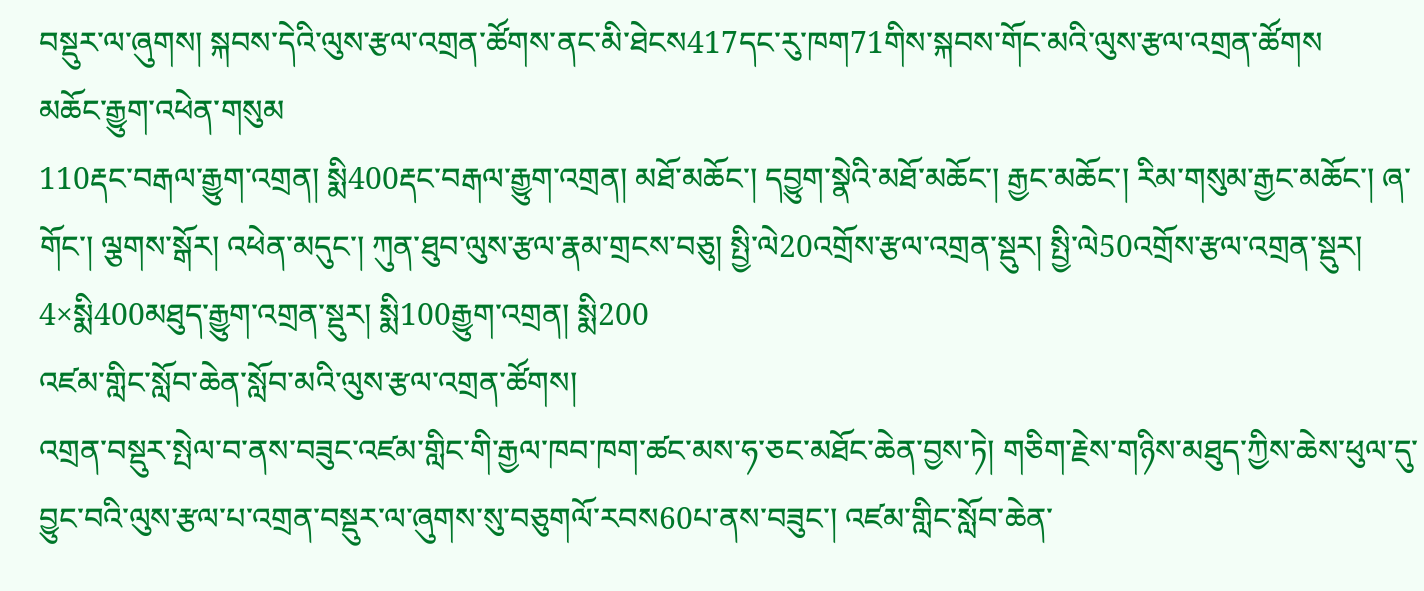བསྡུར་ལ་ཞུགས། སྐབས་དེའི་ལུས་རྩལ་འགྲན་ཚོགས་ནང་མི་ཐེངས417དང་རུ་ཁག71གིས་སྐབས་གོང་མའི་ལུས་རྩལ་འགྲན་ཚོགས
མཆོང་རྒྱུག་འཕེན་གསུམ
110རྡང་བརྒལ་རྒྱུག་འགྲན། སྨི400རྡང་བརྒལ་རྒྱུག་འགྲན། མཐོ་མཆོང་། དབྱུག་སྣེའི་མཐོ་མཆོང་། རྒྱང་མཆོང་། རིམ་གསུམ་རྒྱང་མཆོང་། ཞ་གོང་། ལྕགས་སྒོར། འཕེན་མདུང་། ཀུན་ཐུབ་ལུས་རྩལ་རྣམ་གྲངས་བཅུ། སྤྱི་ལེ20འགྲོས་རྩལ་འགྲན་སྡུར། སྤྱི་ལེ50འགྲོས་རྩལ་འགྲན་སྡུར། 4×སྨི400མཐུད་རྒྱུག་འགྲན་སྡུར། སྨི100རྒྱུག་འགྲན། སྨི200
འཛམ་གླིང་སློབ་ཆེན་སློབ་མའི་ལུས་རྩལ་འགྲན་ཚོགས།
འགྲན་བསྡུར་སྤེལ་བ་ནས་བཟུང་འཛམ་གླིང་གི་རྒྱལ་ཁབ་ཁག་ཚང་མས་ཧ་ཅང་མཐོང་ཆེན་བྱས་ཏེ། གཅིག་རྗེས་གཉིས་མཐུད་ཀྱིས་ཆེས་ཕུལ་དུ་བྱུང་བའི་ལུས་རྩལ་པ་འགྲན་བསྡུར་ལ་ཞུགས་སུ་བཅུགལོ་རབས60པ་ནས་བཟུང་། འཛམ་གླིང་སློབ་ཆེན་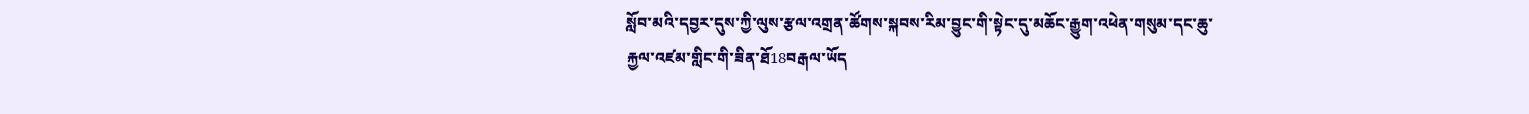སློབ་མའི་དབྱར་དུས་ཀྱི་ལུས་རྩལ་འགྲན་ཚོགས་སྐབས་རིམ་བྱུང་གི་སྟེང་དུ་མཆོང་རྒྱུག་འཕེན་གསུམ་དང་ཆུ་རྐྱལ་འཛམ་གླིང་གི་ཟིན་ཐོ18བརྒལ་ཡོད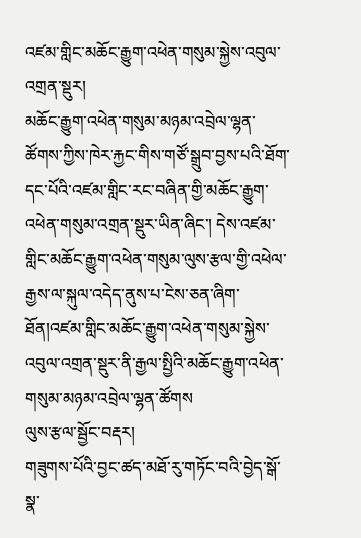འཛམ་གླིང་མཆོང་རྒྱུག་འཕེན་གསུམ་སྐྱེས་འབུལ་འགྲན་སྡུར།
མཆོང་རྒྱུག་འཕེན་གསུམ་མཉམ་འབྲེལ་ལྷན་ཚོགས་ཀྱིས་ཁེར་རྐྱང་གིས་གཙོ་སྒྲུབ་བྱས་པའི་ཐོག་དང་པོའི་འཛམ་གླིང་རང་བཞིན་གྱི་མཆོང་རྒྱུག་འཕེན་གསུམ་འགྲན་སྡུར་ཡིན་ཞིང་། དེས་འཛམ་གླིང་མཆོང་རྒྱུག་འཕེན་གསུམ་ལུས་རྩལ་གྱི་འཕེལ་རྒྱས་ལ་སྐུལ་འདེད་ནུས་པ་ངེས་ཅན་ཞིག་ཐོན།འཛམ་གླིང་མཆོང་རྒྱུག་འཕེན་གསུམ་སྐྱེས་འབུལ་འགྲན་སྡུར་ནི་རྒྱལ་སྤྱིའི་མཆོང་རྒྱུག་འཕེན་གསུམ་མཉམ་འབྲེལ་ལྷན་ཚོགས
ལུས་རྩལ་སྦྱོང་བརྡར།
གཟུགས་པོའི་བྱང་ཚད་མཐོ་རུ་གཏོང་བའི་བྱེད་སྒོ་སྣ་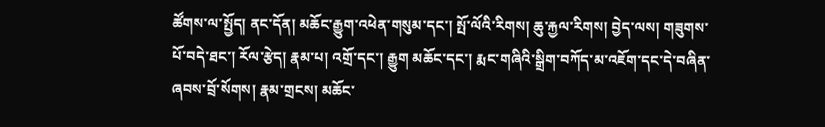ཚོགས་ལ་སྤྱོད། ནང་དོན། མཆོང་རྒྱུག་འཕེན་གསུམ་དང་། སྤོ་ལོའི་རིགས། ཆུ་རྐྱལ་རིགས། བྱེད་ལས། གཟུགས་པོ་བདེ་ཐང་། རོལ་རྩེད། རྣམ་པ། འགྲོ་དང་། རྒྱུག མཆོང་དང་། རྨང་གཞིའི་སྒྲིག་བཀོད་མ་འཇོག་དང་དེ་བཞིན་ཞབས་བྲོ་སོགས། རྣམ་གྲངས། མཆོང་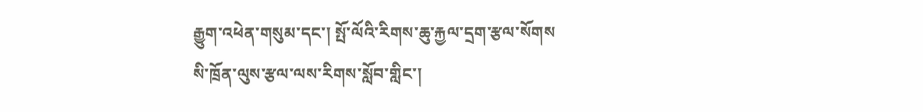རྒྱུག་འཕེན་གསུམ་དང་། སྤོ་ལོའི་རིགས་ཆུ་རྐྱལ་དྲག་རྩལ་སོགས
སི་ཁྲོན་ལུས་རྩལ་ལས་རིགས་སློབ་གླིང་།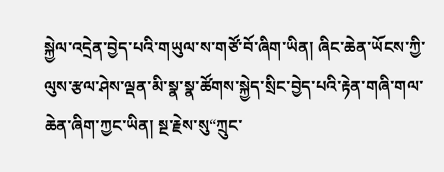སྐྱེལ་འདྲེན་བྱེད་པའི་གཡུལ་ས་གཙོ་བོ་ཞིག་ཡིན། ཞིང་ཆེན་ཡོངས་ཀྱི་ལུས་རྩལ་ཤེས་ལྡན་མི་སྣ་སྣ་ཚོགས་སྐྱེད་སྲིང་བྱེད་པའི་རྟེན་གཞི་གལ་ཆེན་ཞིག་ཀྱང་ཡིན། སྔ་རྗེས་སུ“ཀྲུང་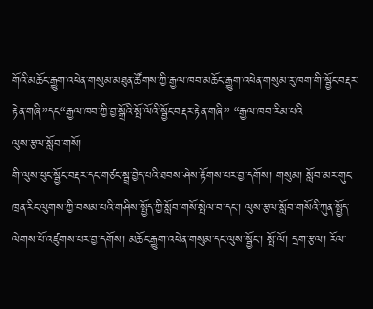གོའི་མཆོང་རྒྱུག་འཕེན་གསུམ་མཐུན་ཚོགས་ཀྱི་རྒྱལ་ཁབ་མཆོང་རྒྱུག་འཕེན་གསུམ་རུ་ཁག་གི་སྦྱོང་བརྡར་རྟེན་གཞི”དང“རྒྱལ་ཁབ་ཀྱི་བྱ་སྒྲོའི་སྤོ་ལོའི་སྦྱོང་བརྡར་རྟེན་གཞི” “རྒྱལ་ཁབ་རིམ་པའི
ལུས་རྩལ་སློབ་གསོ།
གི་ལུས་ཕུང་སྦྱོང་བརྡར་དང་གཙང་སྦྲ་བྱེད་པའི་ཐབས་ཤེས་རྟོགས་པར་བྱ་དགོས། གསུམ། སློབ་མར་གུང་ཁྲན་རིང་ལུགས་ཀྱི་བསམ་པའི་གཤིས་སྤྱོད་ཀྱི་སློབ་གསོ་སྤེལ་བ་དང་། ལུས་རྩལ་སློབ་གསོའི་ཀུན་སྤྱོད་ལེགས་པོ་འཛུགས་པར་བྱ་དགོས། མཆོང་རྒྱུག་འཕེན་གསུམ་དང་ལུས་སྦྱོང་། སྤོ་ལོ། དྲག་རྩལ། རོལ་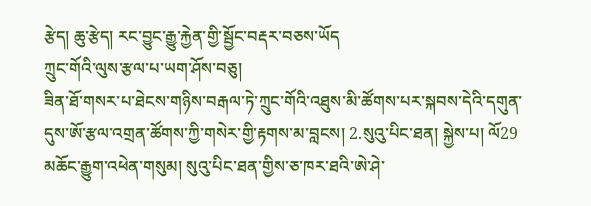རྩེད། ཆུ་རྩེད། རང་བྱུང་རྒྱུ་རྐྱེན་གྱི་སྦྱོང་བརྡར་བཅས་ཡོད
ཀྲུང་གོའི་ལུས་རྩལ་པ་ཡག་ཤོས་བཅུ།
ཟིན་ཐོ་གསར་པ་ཐེངས་གཉིས་བརྒལ་ཏེ་ཀྲུང་གོའི་འཐུས་མི་ཚོགས་པར་སྐབས་དེའི་དགུན་དུས་ཨོ་རྩལ་འགྲན་ཚོགས་ཀྱི་གསེར་གྱི་རྟགས་མ་བླངས། 2.སུའུ་པིང་ཐན། སྐྱེས་པ། ལོ29 མཆོང་རྒྱུག་འཕེན་གསུམ། སུའུ་པིང་ཐན་གྱིས་ཅ་ཁར་ཐའི་ཨེ་ཤེ་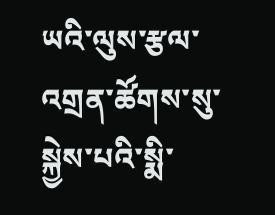ཡའི་ལུས་རྩལ་འགྲན་ཚོགས་སུ་སྐྱེས་པའི་སྨི་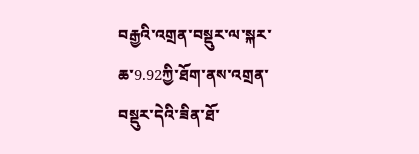བརྒྱའི་འགྲན་བསྡུར་ལ་སྐར་ཆ་9.92ཀྱི་ཐོག་ནས་འགྲན་བསྡུར་དེའི་ཟིན་ཐོ་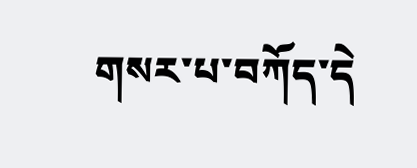གསར་པ་བཀོད་དེ